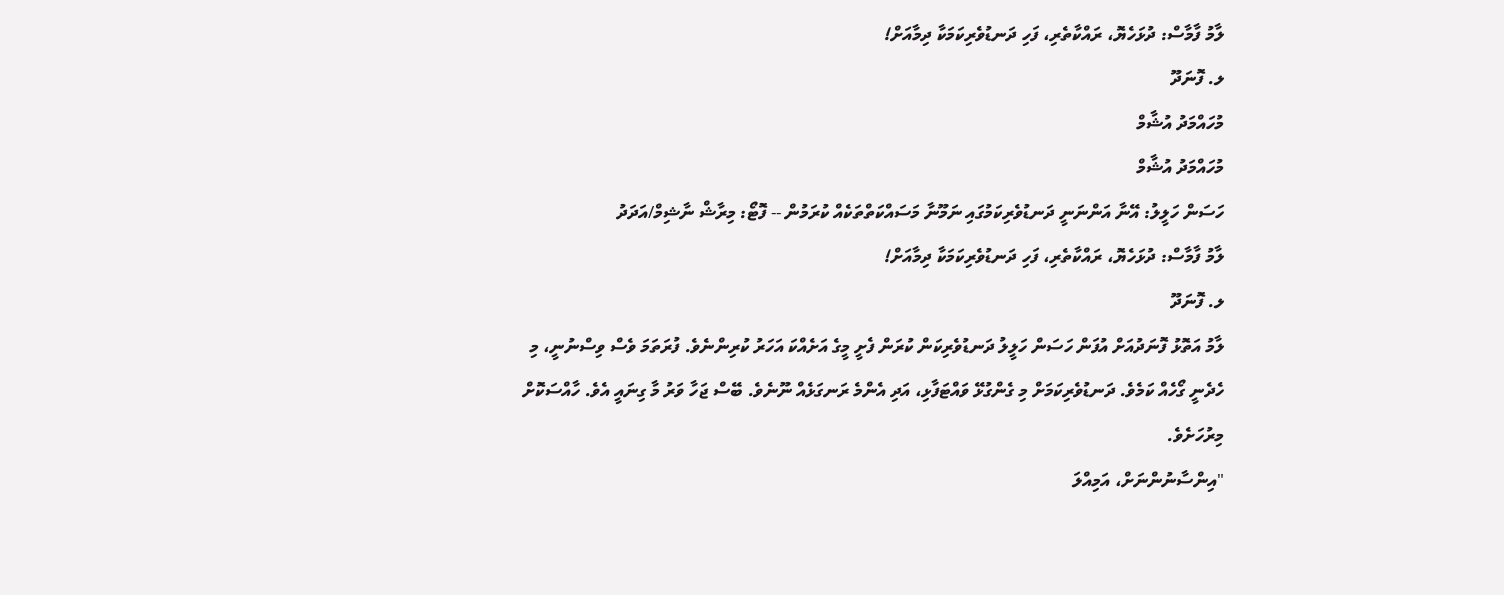ލާމު ފާމާސް: ދުޅަހެޔޮ، ރައްކާތެރި، ފަހި ދަނޑުވެރިކަމަކާ ދިމާއަށް!
ލ. ފޮނަދޫ
މުހައްމަދު އުޝާމް
މުހައްމަދު އުޝާމް
ހަސަން ހަލީލު: އޭނާ އަންނަނީ ދަނޑުވެރިކަމުގައި ނަމޫނާ މަސައްކަތްތަކެއް ކުރަމުން -- ފޮޓޯ: މިރާޝް ނާޝިމް/އަދަދު
ލާމު ފާމާސް: ދުޅަހެޔޮ، ރައްކާތެރި، ފަހި ދަނޑުވެރިކަމަކާ ދިމާއަށް!
ލ. ފޮނަދޫ
ލާމު އަތޮޅު ފޮނަދުއަށް އުފަން ހަސަން ހަލީލު ދަނޑުވެރިކަން ކުރަން ފެށީ މީގެ އަށެއްކަ އަހަރު ކުރިންނެވެ. ފުރަތަމަ ވެސް ވިސްނުނީ، މި ހެދެނީ ގޯހެއް ކަމެވެ. ދަނޑުވެރިކަމަށް މި ގެންގުޅޭ ވައްޓަފާޅި، އަދި އެންމެ ރަނގަޅެއް ނޫނެވެ. ބޭސް ޖަހާ ވަރު މާ ގިނައީ އެވެ. ހާއްސަކޮށް މިރުހަށެވެ.
"އިންސާނުންނަށް، އަމިއްލަ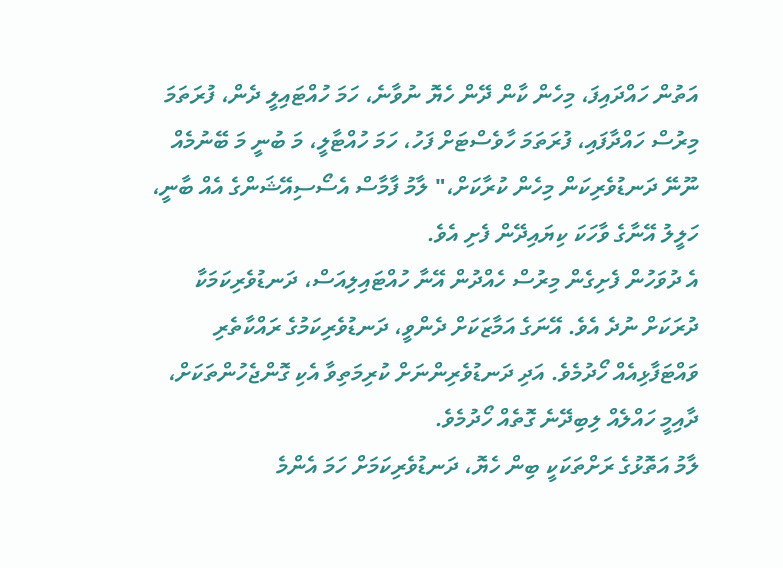އަތުން ހައްދައިފަ، މިހެން ކާން ދޭން ހެޔޮ ނުވާނެ، ހަމަ ހުއްޓައިލީ ދެން، ފުރަތަމަ މިރުސް ހައްދާފައި، ފުރަތަމަ ހާވެސްޓަށް ފަހު، ހަމަ ހުއްޓާލީ، މަ ބުނީ މަ ބޭނުމެއް ނޫނޭ ދަނޑުވެރިކަން މިހެން ކުރާކަށް،" ލާމު ފާމާސް އެސޯސިއޭޝަންގެ އެއް ބާނީ، ހަލީލު އޭނާގެ ވާހަކަ ކިޔައިދޭން ފެށި އެވެ.
އެ ދުވަހުން ފެށިގެން މިރުސް ހެއްދުން އޭނާ ހުއްޓައިލިއަސް، ދަނޑުވެރިކަމަކާ ދުރަކަށް ނުދެ އެވެ. އޭނަގެ އަމާޒަކަށް ދެންވީ، ދަނޑުވެރިކަމުގެ ރައްކާތެރި ވައްޓަފާޅިއެއް ހޯދުމެވެ. އަދި ދަނޑުވެރިންނަށް ކުރިމަތިވާ އެކި ގޮންޖެހުންތަކަށް، ދާއިމީ ހައްލެއް ލިބިދޭނެ ގޮތެއް ހޯދުމެވެ.
ލާމު އަތޮޅުގެ ރަށްތަކަކީ ބިން ހެޔޮ، ދަނޑުވެރިކަމަށް ހަމަ އެންމެ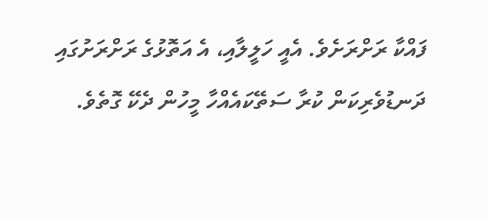ފައްކާ ރަށްރަށެވެ. އެއީ ހަލީލާއި، އެ އަތޮޅުގެ ރަށްރަށުގައި ދަނޑުވެރިކަން ކުރާ ސަތޭކައެއްހާ މީހުން ދެކޭ ގޮތެވެ.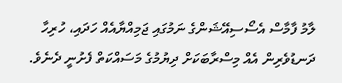ލާމު ފާމާސް އެސޯސިއޭޝަންގެ ނަމުގައި ޖަމިއްޔާއެއް ހަދައި، ހުރިހާ ދަނޑުވެރިން އެއް މިސްރާބަކަށް ދިޔުމުގެ މަސައްކަތް ފެށުނީ ދެނެވެ.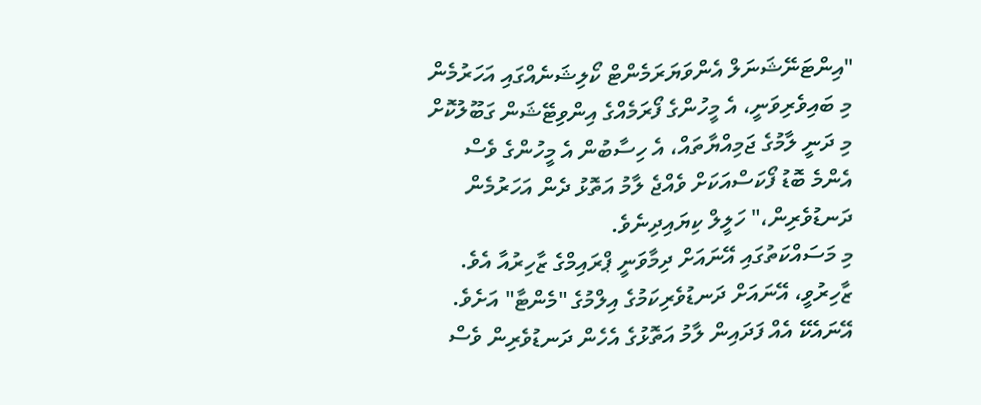"އިންޓަނޭޝަނަލް އެންވަޔަރަމެންޓް ކޯލިޝަނެއްގައި އަހަރުމެން މި ބައިވެރިވަނީ، އެ މީހުންގެ ފޯރަމެއްގެ އިންވިޓޭޝަން ގަބޫލުކޮށް މި ދަނީ ލާމުގެ ޖަމިއްޔާތައް، އެ ހިސާބުން އެ މީހުންގެ ވެސް އެންމެ ބޮޑު ފޯކަސްއަކަށް ވެއްޖެ ލާމު އަތޮޅު ދެން އަހަރުމެން ދަނޑުވެރިން،" ހަލީލް ކިޔައިދިނެވެ.
މި މަސައްކަތުގައި އޭނައަށް ދިމާވަނީ ޕްރައިމްގެ ޒާހިރުއާ އެވެ. ޒާހިރުވީ، އޭނައަށް ދަނޑުވެރިކަމުގެ އިލްމުގެ "މެންޓާ" އަށެވެ. އޭނައެކޭ އެއް ފަދައިން ލާމު އަތޮޅުގެ އެހެން ދަނޑުވެރިން ވެސް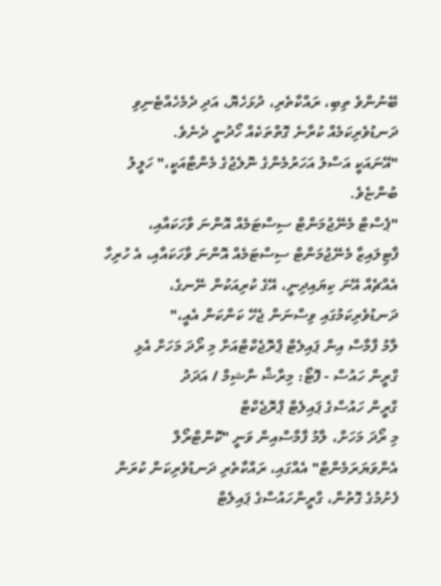ބޭނުންވެ ތިބި، ރައްކާތެރި، ދުޅަހެޔޮ، އަދި ދެމެހެއްޓެނިވި ދަނޑުވެރިކަމެއް ކުރާނެ ގޮތްތަކެއް ހޯދުނީ ދެނެވެ.
"އޭނައަކީ އަސްލު އަހަރުމެންގެ ނޮލެޖުގެ މެންޓާއަކީ،" ހަލީލު ބުންޏެވެ.
"ޕެސްޓް މެނޭޖުމަންޓް ސިސްޓަމެއް އޮންނަ ވާހަކައާއި، ފާޓިލައިޒާ މެނޭޖުމަންޓް ސިސްޓަމެއް އޮންނަ ވާހަކައާއި، އެ ހުރިހާ އެއްޗެއް އޭނަ ކިޔައިދިނީ، އޭގެ ކުރިއަކުން ނޭނގެ، ދަނޑުވެރިކަމުގައި ވިސްނަން ޖެހޭ ކަންކަން އެއީ،"
ލާމު ފާމާސް އިން ޕައިލެޓް ޕްރޮޖެކްޓްއަށް މި ރޯދަ މަހަށް އެޅި ގްރީން ހައުސް - ފޮޓޯ: މިރާޝް ނާޝިމް / އަދަދު
ގްރީން ހައުސްގެ ޕައިލެޓް ޕްރޮޖެކްޓް
މި ރޯދަ މަހަށް، ލާމު ފާމާސްއިން ވަނީ "ކޮންޓްރޯލް އެންވަޔަރަމެންޓް" އެއްގައި، ރައްކާތެރި ދަނޑުވެރިކަން ކުރަން ފެށުމުގެ ގޮތުން، ގްރީންހައުސްގެ ޕައިލެޓް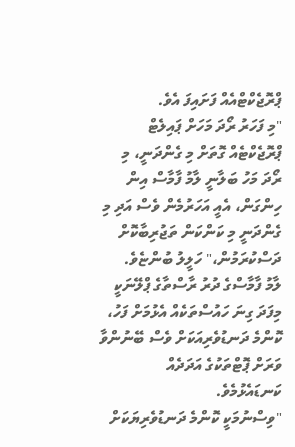ޕްރޮޖެކްޓްއެއް ފަށައިފަ އެވެ.
"މި ފަހަރު ރޯދަ މަހަށް ޕައިލެޓް ޕްރޮޖެކްޓެއް ގޮތަށް މި ގެންދަނީ، މި ރޯދަ މަހު ބަލާނީ ލާމު ފާމާސް އިން ހިންގަން، އެއީ އަހަރުމެން ވެސް އަދި މި ގެންދަނީ މި ކަންކަން ތަޖުރިބާކޮށް ދަސްކުރަމުން،" ހަލީލު ބުންޏެވެ.
ލާމު ފާމާސްގެ ދުރު ރާސްތާގެ ޕްލޭނަކީ މިފަދަ ގިނަ ހައުސްތަކެއް އެޅުމަށް ފަހު، ކޮންމެ ދަނޑުވެރިއަކަށް ވެސް ބޭނުންވާ ވަރަށް ޕޮޓްތަކުގެ އަދަދެއް ކަނޑައެޅުމެވެ.
"ވިސްނުމަކީ ކޮންމެ ދަނޑުވެރިޔަކަށް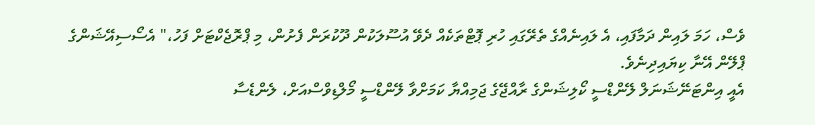ވެސް، ހަމަ ލައިން ދަމާފައި، އެ ލައިނެއްގެ ތެރޭގައި ހުރި ޕޮޓްތަކެއް ދެވޭ އުސޫލަކުން ދޫކުރަން ފެށުން، މި ޕްރޮޖެކްޓަށް ފަހު،" އެސޯސިއޭޝަންގެ ޕްލޭން އޭނާ ކިޔައިދިނެވެ.
އެއީ އިންޓަނޭޝަނަލް ލޭންޑްސީ ކޯލިޝަންގެ ރާއްޖޭގެ ޖަމިއްޔާ ކަމަށްވާ ލޭންޑްސީ މޯލްޑިވްސްއަށް، ލެންޑެސާ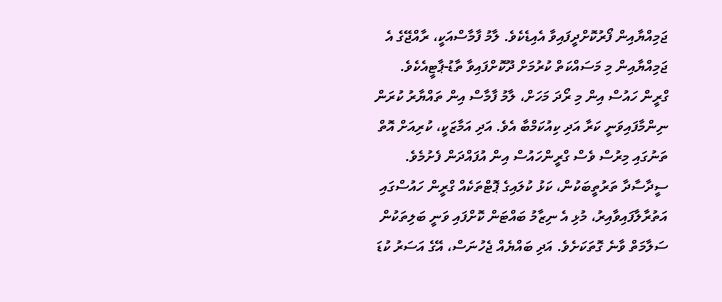ޖަމިއްޔާއިން ފޯރުކޮށްދީފައިވާ އެއިޑެކެވެ. ލާމު ފާމާސްއަކީ، ރާއްޖޭގެ އެ ޖަމިއްޔާއިން މި މަސައްކަތް ކުރުމަށް ދޫކޮށްފައިވާ ތާޑު-ޕާޓީއެކެވެ.
ގްރީން ހައުސް އިން މި ރޯދަ މަހަށް، ލާމު ފާމާސް އިން ތައްޔާރު ކުރަން ނިންމާފައިވަނީ ކަރާ އަދި ކިއުކަމްބާ އެވެ. އަދި އަމާޒަކީ، ކުރިއަށް އޮތް ތަނުގައި މިރުސް ވެސް ގްރީންހައުސް އިން އުފައްދަން ފެށުމެވެ.
ސީދާސާދާ ތަރުތީބަކުން، ކަޅު ކުލައިގެ ޕޮޓްތަކެއް ގްރީން ހައުސްގައި އަތުރާލާފައިވާއިރު، މުޅި އެ ނިޒާމު ބައްޓަން ކޮށްފައި ވަނީ ބަލިތަކުން ސަލާމަތް ވާނެ ގޮތަކަށެވެ. އަދި ބައްޔެއް ޖެހުނަސް، އޭގެ އަސަރު ކުޑަ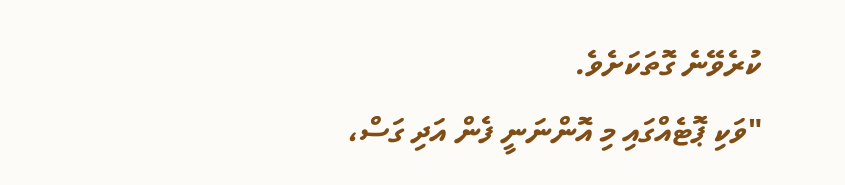ކުރެވޭނެ ގޮތަކަށެވެ.
"ވަކި ޕޮޓެއްގައި މި އޮންނަނީ ފެން އަދި ގަސް،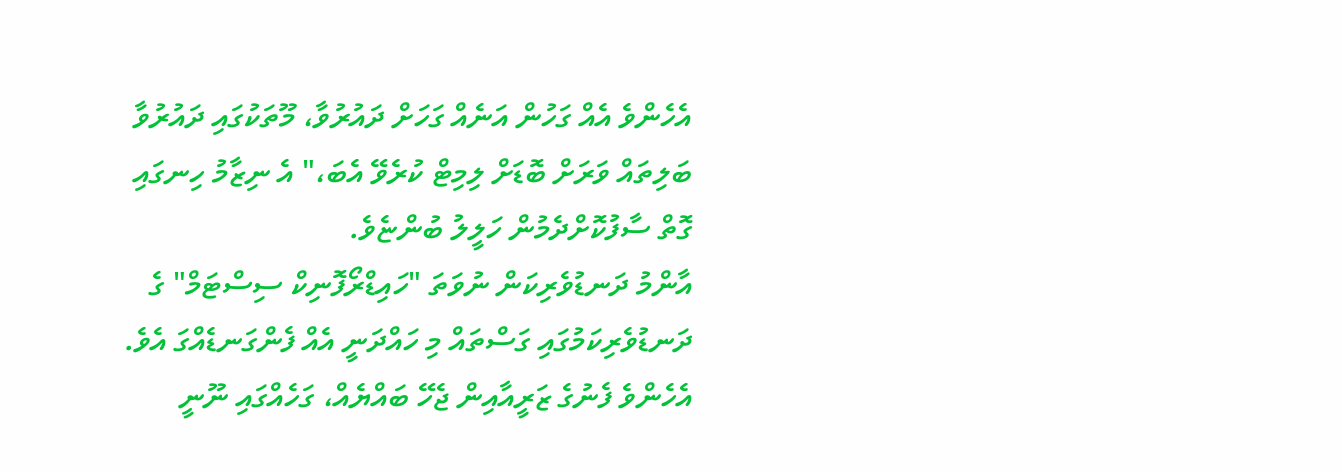އެހެންވެ އެއް ގަހުން އަނެއް ގަހަށް ދައުރުވާ، މޫތަކުގައި ދައުރުވާ ބަލިތައް ވަރަށް ބޮޑަށް ލިމިޓް ކުރެވޭ އެބަ،" އެ ނިޒާމު ހިނގައި ގޮތް ސާފުކޮށްދެމުން ހަލީލު ބުންޏެވެ.
އާންމު ދަނޑުވެރިކަން ނުވަތަ "ހައިޑްރޯފޮނިކް ސިސްޓަމް" ގެ ދަނޑުވެރިކަމުގައި ގަސްތައް މި ހައްދަނީ އެއް ފެންގަނޑެއްގަ އެވެ. އެހެންވެ ފެނުގެ ޒަރީއާއިން ޖެހޭ ބައްޔެއް، ގަހެއްގައި ނޫނީ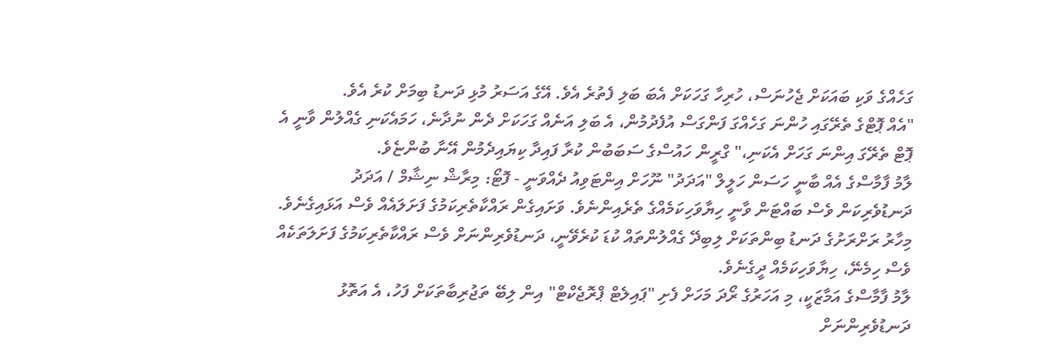ގަހެއްގެ ވަކި ބައަކަށް ޖެހުނަސް، ހުރިހާ ގަހަކަށް އެބަ ބަލި ފެތުރެ އެވެ. އޭގެ އަސަރު މުޅި ދަނޑު ބިމަށް ކުރެ އެވެ.
"އެއް ޕޮޓްގެ ތެރޭގައި ހުންނަ ގަހެއްގަ ފަންގަސް އުފެދުމުން، އެ ބަލި އަނެއް ގަހަކަށް ދެން ނުދާނެ، ހަމައެކަނި ގެއްލުން ވާނީ އެ ޕޮޓް ތެރޭގަ އިންނަ ގަހަށް އެކަނި،" ގްރީން ހައުސްގެ ސަބަބުން ކުރާ ފައިދާ ކިޔައިދެމުން އޭނާ ބުންޏެވެ.
ލާމު ފާމާސްގެ އެއް ބާނީ ހަސަން ހަލީލް "އަދަދު" ނޫހަށް އިންޓަވިއު ދެއްވަނީ - ފޮޓޯ: މިރާޝް ނިޝާމް / އަދަދު
ދަނޑުވެރިކަން ވެސް ބައްޓަން ވާނީ ހިޔާވަހިކަމެއްގެ ތެރެއިންނެވެ. ވަށައިގެން ރައްކާތެރިކަމުގެ ފަށަލައެއް ވެސް އަޅައިގެނެވެ. މިހާރު ރަށްރަށުގެ ދަނޑު ބިންތަކަށް ލިބިދޭ ގެއްލުންތައް ކުޑަ ކުރެވޭނީ، ދަނޑުވެރިންނަށް ވެސް ރައްކާތެރިކަމުގެ ފަށަލަތަކެއް ވެސް ހިމެނޭ، ހިޔާވަހިކަމެއް ދީގެނެވެ.
ލާމު ފާމާސްގެ އަމާޒަކީ، މި އަހަރުގެ ރޯދަ މަހަށް ފެށި "ޕައިލެޓް ޕްރޮޖެކްޓް" އިން ލިބޭ ތަޖުރިބާތަކަށް ފަހު، އެ އަތޮޅު ދަނޑުވެރިންނަށް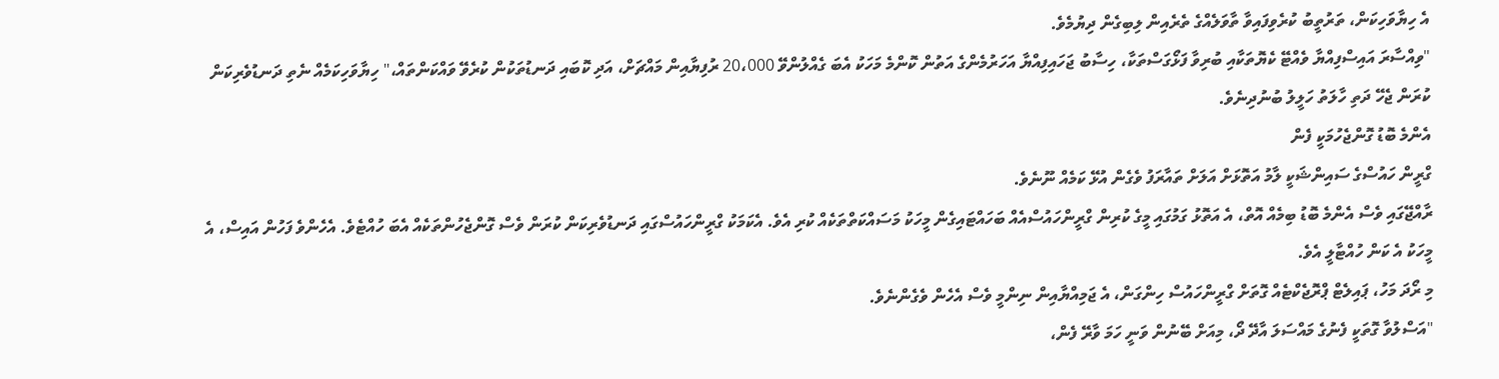އެ ހިޔާވަހިކަން، ތަރުތީބު ކުރެވިފައިވާ ތާވަލެއްގެ ތެރެއިން ލިބިގެން ދިޔުމެވެ.
"ވިއްސާރަ އައިސްފިއްޔާ ވެއްޓޭ ކެޔޮތަކާއި ބުރިވާ ފަޅޯގަސްތަކާ، ހިސާބު ޖަހައިފިއްޔާ އަހަރުމެންގެ އަތުން ކޮންމެ މަހަކު އެބަ ގެއްލުންވޭ 20،000 ރުފިޔާއިން މައްޗަށް، އަދި ކޮބައި ދަނޑުތަކުން ކުރެވޭ ވައްކަންތައް،" ހިޔާވަހިކަމެއް ނެތި ދަނޑުވެރިކަން ކުރަން ޖެހޭ ދަތި ހާލަތު ހަލީލު ބުނުދިނެވެ.
އެންމެ ބޮޑު ގޮންޖެހުމަކީ ފެން
ގްރީން ހައުސްގެ ސައިންޝަކީ ލާމު އަތޮޅަށް އަލަށް ތައާރަފު ވެގެން އުޅޭ ކަމެއް ނޫނެވެ.
ރާއްޖޭގައި ވެސް އެންމެ ބޮޑު ބިމެއް އޮތް، އެ އަތޮޅު ގަމުގައި މީގެ ކުރިން ގްރީންހައުސްއެއް ބަހައްޓައިގެން މީހަކު މަސައްކަތްތަކެއް ކުރި އެވެ. އެކަމަކު ގްރީންހައުސްގައި ދަނޑުވެރިކަން ކުރަން ވެސް ގޮންޖެހުންތަކެއް އެބަ ހުއްޓެވެ. އެހެންވެ ފަހުން އައިސް، އެ މީހަކު އެ ކަން ހުއްޓާލީ އެވެ.
މި ރޯދަ މަހު، ޕައިލެޓް ޕްރޮޖެކްޓެއް ގޮތަށް ގްރީންހައުސް ހިންގަން، އެ ޖަމިއްޔާއިން ނިންމީ ވެސް އެހެން ވެގެންނެވެ.
"އަސްލުވާ ގޮތަކީ ފެނުގެ މައްސަލަ އާދޭ ދޯ، މިއަށް ބޭނުން ވަނީ ހަމަ ވާރޭ ފެން،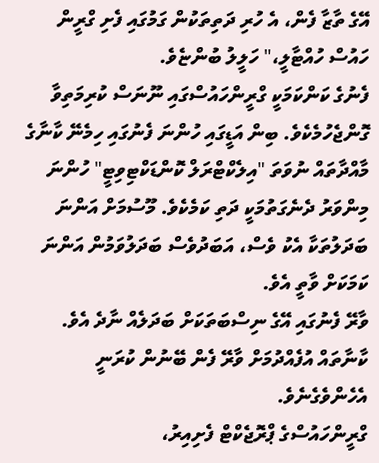އޭގެ ތާޒާ ފެން، އެ ހުރި ދަތިތަކުން ގަމުގައި ފެށި ގްރީން ހައުސް ހުއްޓާލީ،" ހަލީލު ބުންޏެވެ.
ފެނުގެ ކަންކަމަކީ ގްރީންހައުސްގައި ނޫނަސް ކުރިމަތިވާ ގޮންޖެހުމެކެވެ. ބިން އަޑީގައި ހުންނަ ފެނުގައި ހިމެނޭ ކާނާގެ މާއްދާތައް ނުވަތަ "އިލެކްޓްރަލް ކޮންޑަކްޓިވިޓީ" ހުންނަ މިންވަރު ދެނެގަތުމަކީ ދަތި ކަމެކެވެ. މޫސުމަށް އަންނަ ބަދަލުތަކާ އެކު ވެސް، އަބަދުވެސް ބަދަލުވަމުން އަންނަ ކަމަކަށް ވާތީ އެވެ.
ވާރޭ ފެނުގައި އޭގެ ނިސްބަތަކަށް ބަދަލެއް ނާދެ އެވެ. ކާނާތައް އުފެއްދުމަށް ވާރޭ ފެން ބޭނުން ކުރަނީ އެހެންވެގެނެވެ.
ގްރީންހައުސްގެ ޕްރޮޖެކްޓް ފެށިއިރު،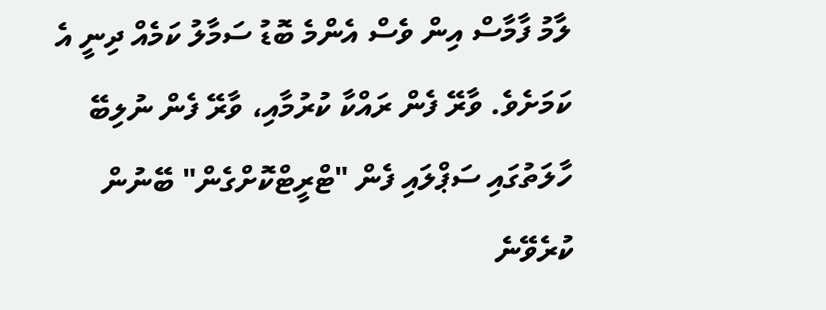ލާމު ފާމާސް އިން ވެސް އެންމެ ބޮޑު ސަމާލު ކަމެއް ދިނީ އެ ކަމަށެވެ. ވާރޭ ފެން ރައްކާ ކުރުމާއި، ވާރޭ ފެން ނުލިބޭ ހާލަތުގައި ސަޕްލައި ފެން "ޓްރީޓްކޮށްގެން" ބޭނުން ކުރެވޭނެ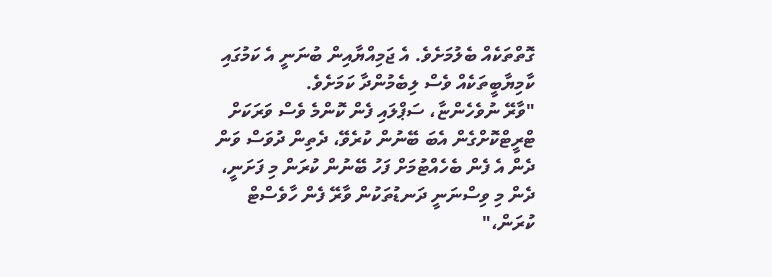ގޮތްތަކެއް ބެލުމަށެވެ. އެ ޖަމިއްޔާއިން ބުނަނީ އެ ކަމުގައި ކާމިޔާބީތަކެއް ވެސް ލިބެމުންދާ ކަމަށެވެ.
"ވާރޭ ނުވެހެންޏާ، ސަޕްލައި ފެން ކޮންމެ ވެސް ވަރަކަށް ޓްރީޓްކޮށްގެން އެބަ ބޭނުން ކުރެވޭ، ދެތިން ދުވަސް ވަން ދެން އެ ފެން ބެހެއްޓުމަށް ފަހު ބޭނުން ކުރަން މި ފަށަނީ، ދެން މި ވިސްނަނީ ދަނޑުތަކުން ވާރޭ ފެން ހާވެސްޓް ކުރަން،"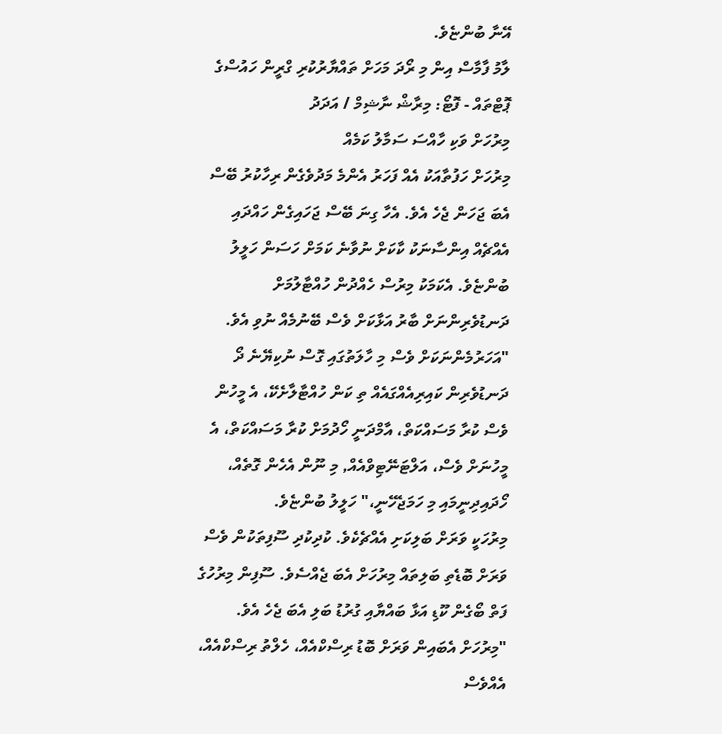އޭނާ ބުންޏެވެ.
ލާމު ފާމާސް އިން މި ރޯދަ މަހަށް ތައްޔާރުކުރި ގްރީން ހައުސްގެ ޕޮޓްތައް - ފޮޓޯ: މިރާޝް ނާޝިމް / އަދަދު
މިރުހަށް ވަކި ހާއްސަ ސަމާލު ކަމެއް
މިރުހަށް ހަފުތާއަކު އެއް ފަހަރު އެންމެ މަދުވެގެން ރިހާކުރު ބޭސް އެބަ ޖަހަން ޖެހެ އެވެ. އެހާ ގިނަ ބޭސް ޖަހައިގެން ހައްދައި އެއްޗެއް އިންސާނަކު ކާކަށް ނުވާނެ ކަމަށް ހަސަން ހަލީލު ބުންޏެވެ. އެކަމަކު މިރުސް ހެއްދުން ހުއްޓާލުމަށް ދަނޑުވެރިންނަށް ބާރު އަޅާކަށް ވެސް ބޭނުމެއް ނުވި އެވެ.
"އަހަރުމެންނަކަށް ވެސް މި ހާލަތުގައި ގޮސް ނުކިޔޭނެ ދޯ ދަނޑުވެރިން ކައިރިއެއްގައެއް ތި ކަން ހުއްޓާލާށެކޭ، އެ މީހުން ވެސް ކުރާ މަސައްކަތް، އާމްދަނީ ހޯދުމަށް ކުރާ މަސައްކަތް، އެ މީހުނަށް ވެސް، އަލްޓަނޭޓިވްއެއް, މި ނޫން އެހެން ގޮތެއް، ހޯދައިދިނީމައި މި ހަމަޖެހޭނީ،" ހަލީލު ބުންޏެވެ.
މިރުހަކީ ވަރަށް ބަލިކަށި އެއްޗެކެވެ. ކުދިކުދި ސޫފިތަކުން ވެސް ވަރަށް ބޮޑެތި ބަލިތައް މިރުހަށް އެބަ ޖެއްސެވެ. ސޫފިން މިރުހުގެ ފަތް ބޯގެން ކޫޑި އަޅާ ބައްޔާއި ގުރުޑު ބަލި އެބަ ޖެހެ އެވެ.
"މިރުހަށް އެބައިން ވަރަށް ބޮޑު ރިސްކްއެއް، ހެލްތު ރިސްކްއެއް، އެއްވެސް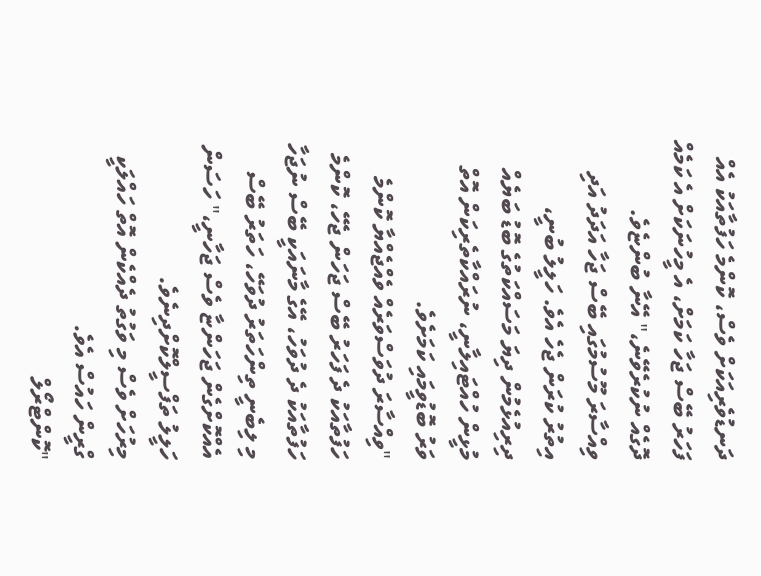ދަނޑުވެރިއަކަށް ވެސް، ކޮންމެ ހަފުތާއަކު އެއް ފަހަރު ބޭސް ޖަހާ ކަމަށް، އެ މީހުނަކަށް އެ ކަމެއް ދޮގެއް ނުކުރެވޭނެ،" އޭނާ ބުންޏެވެ.
ވިއްސާރަ މޫސުމުގައި ބޭސް ޖަހާ އަދަދު އަދި އިތުރު ކުރަން ޖެހެ އެވެ. ހަލީލު ބުނީ، ދިރިއުޅެމުން ދިޔަ މަސައްކަތުގެ ބޮޑު ބަޔެއް މުޅީން ހުއްޓައިލާނީ، ނުރައްކާތެރިކަން އޮތް ވަރު ބޮޑުވީމައި ކަމަށެވެ.
"ވިއްސާރަ ދުވަސްވަރެއް ވެއްޖެއްޔާ ކޮންމެ ހަފުތާއަކު ދެ ފަހަރު ބޭސް ޖަހަން ޖެހޭ، ކޮންމެ ހަފުތާއަކު ދެ ދުވަހު، އޭގެ މާނައަކީ ބޭސް ނުޖަހާ މި ލިބެނީ ތިންހަތަރު ދުވަހޭ، ހަތަރު ބޭސް އެއްކޮށްގެން ޖަހަންޏާ ވެސް ޖަހާނީ،" ހަސަން ހަލީލު ތަފްސީލްކޮށްދިނެވެ.
މިރުހަށް ވެސް މި ވަގުތު ދެއްކެން އޮތް ހައްލަކީ ގްރީން ހައުސް އެވެ.
"ކޮންޓްރޯލް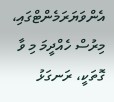އެންވަޔަރަމެންޓްގައި، މިރުސް ހެއްދީމަ މި ވާ ގޮތަކީ، ރަނގަޅު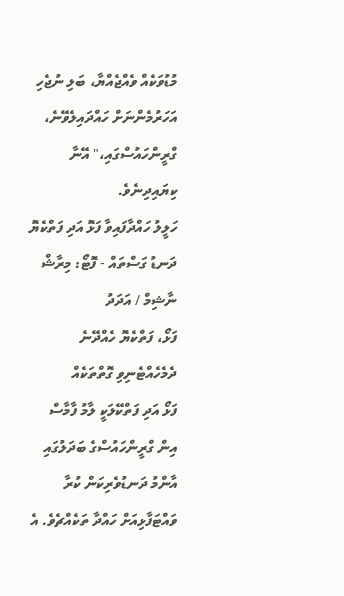މުޑުވަކެއް ވެއްޖެއްޔާ، ބަލި ނުޖެހި އަހަރުމެންނަށް ހައްދައިލެވޭނެ، ގްރީންހައުސްގައި،" އޭނާ ކިޔައިދިނެވެ.
ހަލީލު ހައްދާފައިވާ ފަޅޮ އަދި ފަތްކެޔޮ ދަނޑު ގަސްތައް - ފޮޓޯ: މިރާޝް ނާޝިމް / އަދަދު
ފަޅޯ، ފަތްކެޔޮ ހެއްދޭނެ ދެމެހެއްޓެނިވި ގޮތްތަކެއް
ފަޅޯ އަދި ފަތްކޭލަކީ ލާމު ފާމާސް އިން ގްރީންހައުސްގެ ބަދަލުގައި އާންމު ދަނޑުވެރިކަން ކުރާ ވައްޓަފާޅިއަށް ހައްދާ ތަކެއްޗެވެ. އެ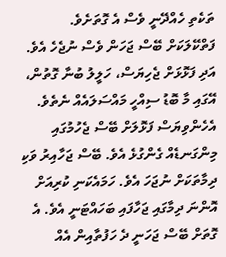ތަކެތި ހެއްދޭނީ ވެސް އެ ގޮތަށެވެ. ފަތްކޭލަކަށް ބޭސް ޖަހަން ވެސް ނުޖެހެ އެވެ. އަދި ފަޅޮޅަށް ޖެހިޔަސް، ހަލީލު ބުނާ ގޮތުން، އޭގައި މާ ބޮޑު ސިއްހީ މައްސަލައެއް ނެތެވެ.
އެހެންވިޔަސް ފަޅޮލަށް ބޭސް ޖެހުމުގައި މިންގަނޑެއް ގެންގުޅެ އެވެ. ބޭސް ޖަހާއިރު ވަކި ދިމާތަކަށް ނުޖަހަ އެވެ. ހަމައެކަނި ކުރިއަށް އޮންނަ ދިމާގައި ޖަހާފައި ބަހައްޓަނީ އެވެ. އެ ގޮތަށް ބޭސް ޖަހަނީ ދެ ހަފުތާއިން އެއް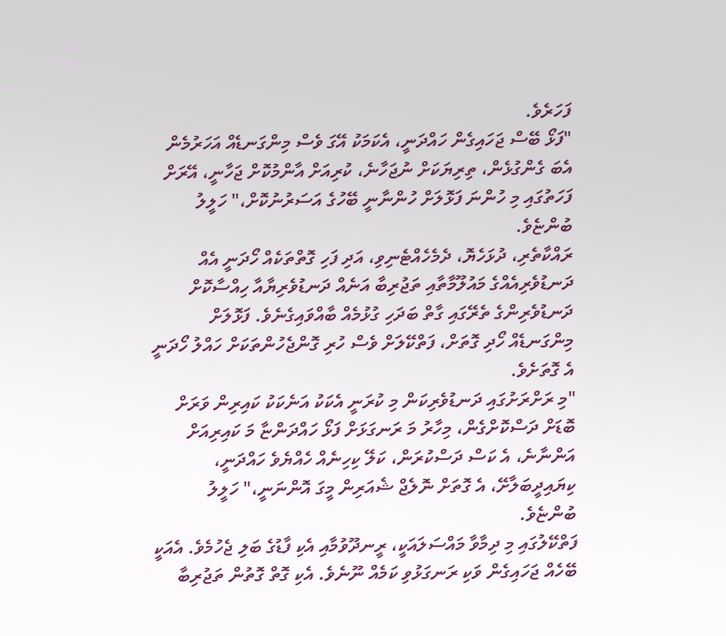ފަހަރެވެ.
"ފަޅޯ ބޭސް ޖަހައިގެން ހައްދަނީ، އެކަމަކު އޭގަ ވެސް މިންގަނޑެއް އަހަރުމެން އެބަ ގެންގުޅެން، ތިރިޔަކަށް ނުޖަހާނެ، ކުރިއަށް އާންމުކޮށް ޖަހާނީ، އޭރަށް ފަހަތުގައި މި ހުންނަ ފަޅޮލަށް ހުންނާނީ ބޭހުގެ އަސަރުނުކޮށް،" ހަލީލު ބުންޏެވެ.
ރައްކާތެރި، ދުޅަހެޔޮ، ދެމެހެއްޓެނިވި، އަދި ފަހި ގޮތްތަކެއް ހޯދަނީ އެއް ދަނޑުވެރިއެއްގެ މައުލޫމާތާއި ތަޖުރިބާ އަނެއް ދަނޑުވެރިޔާއާ ހިއްސާކޮށް ދަނޑުވެރިންގެ ތެރޭގައި ގާތް ބަދަހި ގުޅުމެއް ބާއްވައިގެނެވެ. ފަޅޮލަށް މިންގަނޑެއް ހޯދި ގޮތަށް، ފަތްކޭލަށް ވެސް ހުރި ގޮންޖެހުންތަކަށް ހައްލު ހޯދަނީ އެ ގޮތަށެވެ.
"މި ރަށްރަށުގައި ދަނޑުވެރިކަން މި ކުރަނީ އެކަކު އަނެކަކު ކައިރިން ވަރަށް ބޮޑަށް ދަސްކޮށްގެން، މިހާރު މަ ރަނގަޅަށް ފަޅޯ ހައްދަންޏާ މަ ކައިރިއަށް އަންނާނެ، އެ ކަސް ދަސްކުރަން، ކަލޭ ކިހިނެއް ހެއްޔެވެ ހައްދަނީ، ކިޔައިދީބަލާށޭ، އެ ގޮތަށް ނޮލެޖް ޝެއަރިން މީގަ އޮންނަނީ،" ހަލީލު ބުންޏެވެ.
ފަތްކޭލުގައި މި ދިމާވާ މައްސަލައަކީ، ރީނދޫވުމާއި އެކި ފާޑުގެ ބަލި ޖެހުމެވެ. އެއަކީ ބޭހެއް ޖަހައިގެން ވަކި ރަނގަޅުވި ކަމެއް ނޫނެވެ. އެކި ގޮތް ގޮތުން ތަޖުރިބާ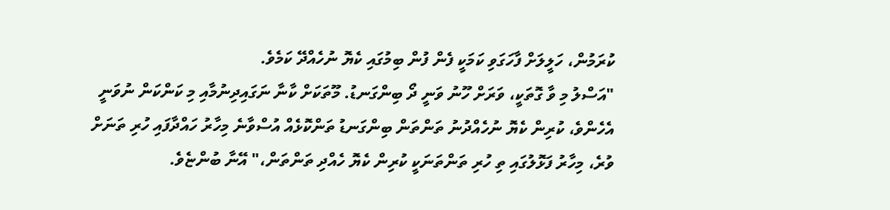ކުރަމުން، ހަލީލަށް ފާހަގަވި ކަމަކީ ފެން ފުން ބިމުގައި ކެޔޮ ނުހެއްދޭ ކަމެވެ.
"އަސްލު މި ވާ ގޮތަކީ، ވަރަށް ހޫނު ވަނީ ދޯ ބިންގަނޑު. މޫތަކަށް ކާނާ ނަގައިދިނުމާއި މި ކަންކަން ނުވަނީ އެހެންވެ، ކުރިން ކެޔޮ ނުހެއްދުނު ތަންތަން ބިންގަނޑު ތަންކޮޅެއް އުސްވާނެ މިހާރު ހައްދާފައި ހުރި ތަނަށް ވުރެ، މިހާރު ފަޅޮލުގައި ތި ހުރި ތަންތަނަކީ ކުރިން ކެޔޮ ހެއްދި ތަންތަން،" އޭނާ ބުންޏެވެ.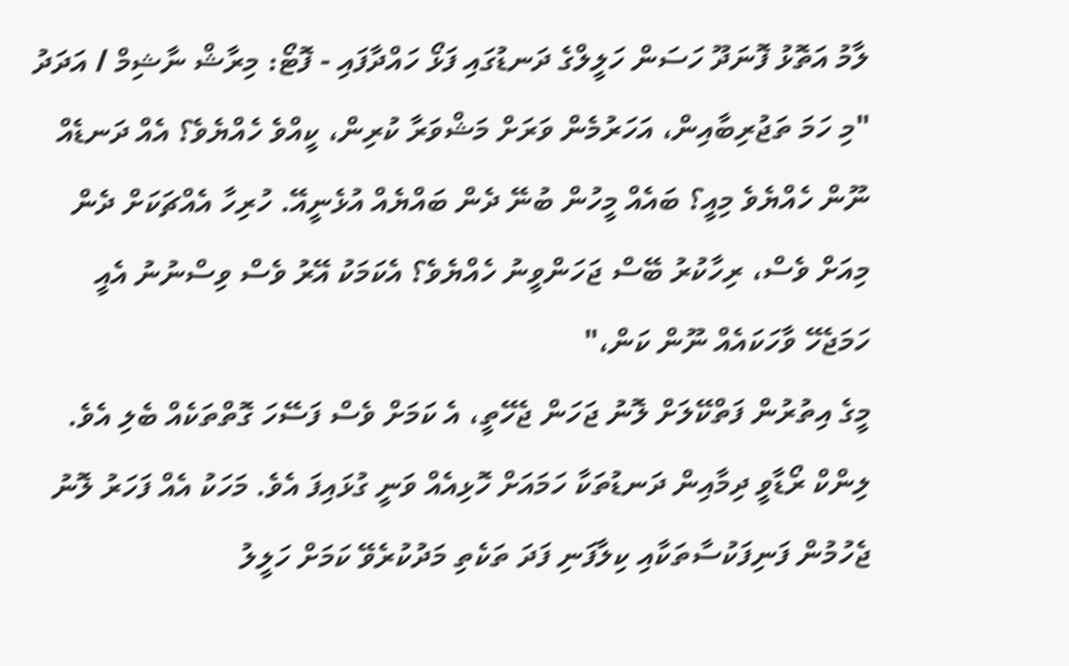ލާމު އަތޮޅު ފޮނަދޫ ހަސަން ހަލީލްގެ ދަނޑުގައި ފަޅޯ ހައްދާފައި - ފޮޓޯ: މިރާޝް ނާޝިމް / އަދަދު
"މި ހަމަ ތަޖުރިބާއިން، އަހަރުމެން ވަރަށް މަޝްވަރާ ކުރިން، ކީއްވެ ހެއްޔެވެ؟ އެއް ދަނޑެއް ނޫން ހެއްޔެވެ މިއީ؟ ބައެއް މީހުން ބުނޭ ދެން ބައްޔެއް އުޅެނީއޭ. ހުރިހާ އެއްޗަކަށް ދެން މިއަށް ވެސް، ރިހާކުރު ބޭސް ޖަހަންވީނު ހެއްޔެވެ؟ އެކަމަކު އޭރު ވެސް ވިސްނުނު އެއީ ހަމަޖެހޭ ވާހަކައެއް ނޫން ކަން،"
މީގެ އިތުރުން ފަތްކޭލަށް ލޮނު ޖަހަން ޖެހޭތީ، އެ ކަމަށް ވެސް ފަސޭހަ ގޮތްތަކެއް ބެލި އެވެ. ލިންކް ރޯޑާވީ ދިމާއިން ދަނޑުތަކާ ހަމައަށް ހޮޅިއެއް ވަނީ ގުޅައިފަ އެވެ. މަހަކު އެއް ފަހަރު ލޮނު ޖެހުމުން ފަނިފަކުސާތަކާއި ކިލާފަނި ފަދަ ތަކެތި މަދުކުރެވޭ ކަމަށް ހަލީލު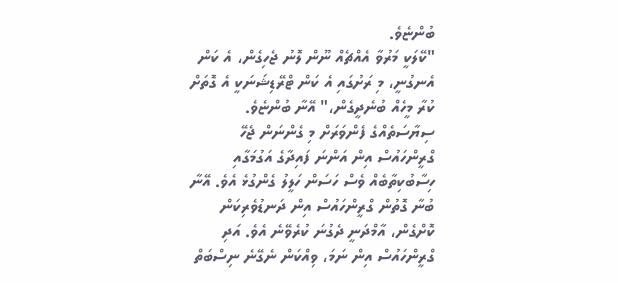ބުންޏެވެ.
"ކޭލަކީ މަރުވާ އެއްޗެއް ނޫން ލޮނު ޖެހިގެން، އެ ކަން އެނގުނީ، މި ރަށުގައި އެ ކަން ޓްރޭޑިޝަނަކީ އެ ގޮތަށް ކުރާ މީހެއް ބުނެދީގެން،" އޭނާ ބުންޏެވެ.
ސިޔާސަތެއްގެ ފެންވަރަށް މި ގެންނަން ޖެހޭ
ގްރީންހައުސް އިން އަންނަ ފައިދާގެ އަގުމަގާއި ހިސާބުކިތާބެއް ވެސް ހަސަން ހަލީލު ގެންގުޅެ އެވެ. އޭނާ ބުނާ ގޮތުން ގްރީންހައުސް އިން ދަނޑުވެރިކަން ކޮށްގެން، އާމްދަނީ ދެގުނަ ކުރެވޭނެ އެވެ. އަދި ގްރީންހައުސް އިން ނަމަ، ވިއްކަން ނެގޭނެ ނިސްބަތް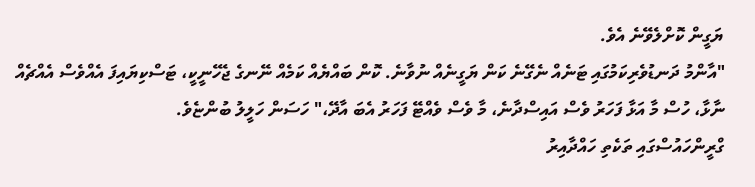ޔަގީން ކޮށްލެވޭނެ އެވެ.
"އާންމު ދަނޑުވެރިކަމުގައި ޓަނެއް ނެގޭނެ ކަން ޔަގީނެއް ނުވާނެ. ކޮން ބައްޔެއް ކަމެއް ނޭނގެ ޖެހޭނީކީ، ޓަސްކިޔައިފަ އެއްވެސް އެއްޗެއް ނާޅާ، ހުސް މާ އަޅާ ފަހަރު ވެސް އައިސްދާނެ، މާ ވެސް ވެއްޓޭ ފަހަރު އެބަ އާދޭ،" ހަސަން ހަލީލު ބުންޏެވެ.
ގްރީންހައުސްގައި ތަކެތި ހައްދާއިރު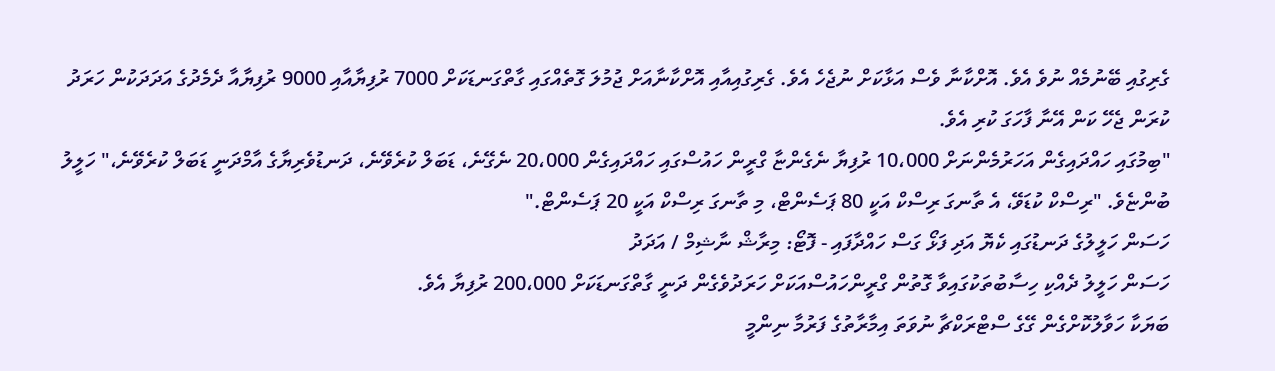ގެރިގުއި ބޭނުމެއް ނުވެ އެވެ. އޮށްކާނާ ވެސް އަޅާކަށް ނުޖެހެ އެވެ. ގެރިގުއިއާއި އޮށްކާނާއަށް ޖުމުލަ ގޮތެއްގައި ގާތްގަނޑަކަށް 7000 ރުފިޔާއާއި 9000 ރުފިޔާއާ ދެމެދުގެ އަދަދަކުން ހަރަދު ކުރަން ޖެހޭ ކަން އޭނާ ފާހަގަ ކުރި އެވެ.
"ބިމުގައި ހައްދައިގެން އަހަރުމެންނަށް 10،000 ރުފިޔާ ނެގެންޏާ ގްރީން ހައުސްގައި ހައްދައިގެން 20،000 ނެގޭނެ، ޑަބަލް ކުރެވޭނެ، ދަނޑުވެރިޔާގެ އާމްދަނީ ޑަބަލް ކުރެވޭނެ،" ހަލީލު ބުންޏެވެ. "ރިސްކް ކުޑަވޭ، އެ ތާނގަ ރިސްކް އަކީ 80 ޕަސެންޓް، މި ތާނގަ ރިސްކް އަކީ 20 ޕަސެންޓް."
ހަސަން ހަލީލުގެ ދަނޑުގައި ކެޔޮ އަދި ފަޅޯ ގަސް ހައްދާފައި - ފޮޓޯ: މިރާޝް ނާޝިމް / އަދަދު
ހަސަން ހަލީލު ދެއްކި ހިސާބުތަކުގައިވާ ގޮތުން ގްރީންހައުސްއަކަށް ހަރަދުވެގެން ދަނީ ގާތްގަނޑަކަށް 200،000 ރުފިޔާ އެވެ.
ބަޔަކާ ހަވާލުކޮށްގެން ގޭގެ ސްޓްރަކްޗާ ނުވަތަ އިމާރާތުގެ ފަރުމާ ނިންމީ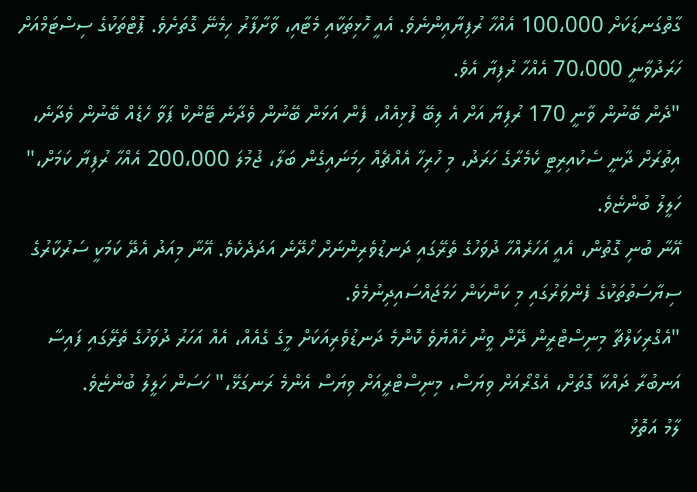ގާތްގަނޑަކަށް 100،000 އެއްހާ ރުފިޔާއިންނެވެ. އެއީ ހޮޅިތަކާއި މެޓާއި، ވާށާފާރު ހިމެނޭ ގޮތަށެވެ. ޕޮޓްތަކުގެ ސިސްޓަމްއަށް ހަރަދުވާނީ 70،000 އެއްހާ ރުފިޔާ އެވެ.
"ދެން ބޭނުން ވާނީ 170 ރުފިޔާ އަށް އެ ލިބޭ ފުޅިއެއް، ފެން އަޅަން ބޭނުން ވެދާނެ ޓޭންކް ޕަވާ ހެޑެއް ބޭނުން ވެދާނެ، އިތުރަށް ދާނީ ސެކުއިރިޓީ ކެމެރާގެ ހަރަދު، މި ހުރިހާ އެއްޗެއް ހިމަނައިގެން ބަލާ، ޖުމުލަ 200،000 އެއްހާ ރުފިޔާ ކަމަށް،" ހަލީލު ބުންޏެވެ.
އޭނާ ބުނި ގޮތުން، އެއީ އަހަރެއްހާ ދުވަހުގެ ތެރޭގައި ދަނޑުވެރިންނަށް ހޯދޭނެ އަދަދެކެވެ. އޭނާ މިއަދު އެދޭ ކަމަކީ ސަރުކާރުގެ ސިޔާސަތުތަކުގެ ފެންވަރުގައި މި ކަންކަން ހަމަޖައްސައިދިނުމެވެ.
"އެގްރިކަލްޗާ މިނިސްޓްރީން ދޭން ވީނު ހެއްޔެވެ ކޮންމެ ދަނޑުވެރިއަކަށް މީގެ ގެއެއް، އެއް އަހަރު ދުވަހުގެ ތެރޭގައި ފައިސާ އަނބުރާ ދައްކާ ގޮތަށް، އެގްރޯއަށް ވިޔަސް، މިނިސްޓްރީއަށް ވިޔަސް އެންމެ ރަނގަޅޭ،" ހަސަން ހަލީލު ބުންޏެވެ.
ލާމު އަތޮޅު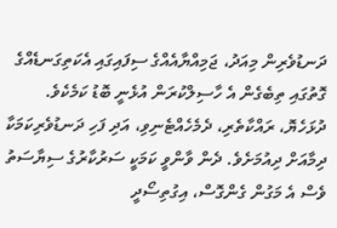ދަނޑުވެރިން މިއަދު، ޖަމިއްޔާއެއްގެ ސިފައިގައި އެކަތިގަނޑެއްގެ ގޮތުގައި ތިބެގެން އެ ހާސިލްކުރަން އުޅެނީ ބޮޑު ކަމެކެވެ. ދުޅަހެޔޮ، ރައްކާތެރި، ދެމެހެއްޓެނިވި، އަދި ފަހި ދަނޑުވެރިކަމަކާ ދިމާއަށް ދިއުމަށެވެ. ދެން ވާންވީ ކަމަކީ ސަރުކާރުގެ ސިޔާސަތު ވެސް އެ މަގުން ގެންގޮސް، އިގުތިސޯދީ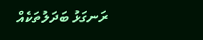ރަނގަޅު ބަދަލުތަކެއް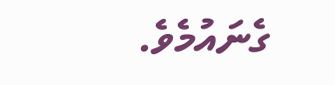ގެނައުމެވެ.